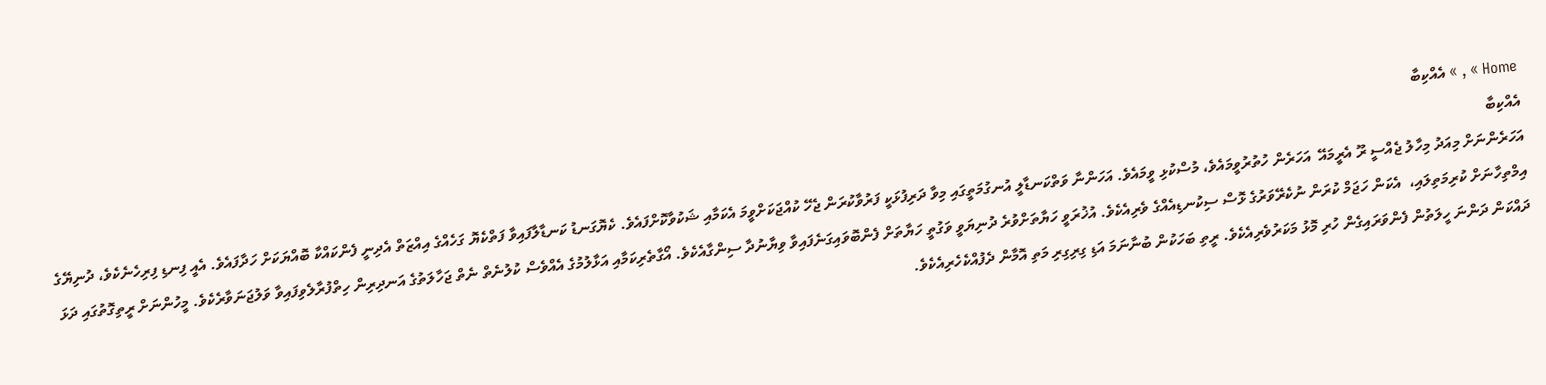Home » , » އެއްކިބާ
އެއްކިބާ
އަހަރެންނަށް މިއަދު މިހާލު ޖެއްސީ ރޫ އެރީމައޭ  އަހަރެން ހުތުރުވީމައެވެ، މުސްކުޅި ވީމައެވެ. އަހަންނާ ވަތްކަނޑާލީ އުނގުމަތީގައި މިވާ ދަރިފުޅަކީ ފަރުވާކުރަން ޖެހޭ ކުއްޖަކަށްވީމަ އެކަމާއި ޝަކުވާކޮށްފައެވެ. ކެޔޮގަނޑު ކަނޑާލާފައިވާ ފަތްކެޔޮ ގަހެއްގެ އިއްޒަތް އެދިނީ ފެންކައްކާ ބޮއްޔަކަށް ހަދާފައެވެ. އެއީ ފިނޑި ފިރިހެނެކެވެ، ދުނިޔޭގެ އިމްތިހާނަށް ކުރިމަތިލައި،  އެކަން ހަޖަމް ކުރަން ނުކެރޭވަރުގެ ޅޮސް ސިކުނޑިއެއްގެ ވެރިއެކެވެ. އުޚުރަވީ ހަޔާތަށްވުރެ ދުނިޔަވީ ވަގުތީ ހަޔާތަށް ފެންބޮވައިގަނެފައިވާ ވިޔާނުދާ ސިންގާއެކެވެ. އޯގާތެރިކަމާއި އަޅާލުމުގެ އެއްވެސް ކުލުނެތް ނެތް ޖަހާލަތުގެ އަނދިރިން ހިތްފުރާލެވިފައިވާ ވަލުޖަނަވާރެކެވެ. މީހުންނަށް ރީތިގޮތުގައި ދަޅަ ދައްކަން ދަންނަ ހީލަތުން ފެންވަރައިގެން ހުރި މޮޅު މަކަރުވެރިއެކެވެ. ރީތި ބަހަކުން ބުނާނަމަ އަޑި ގިރިގިރި މަތި އޮމާން ދެފުއްކެހެރިއެކެވެ.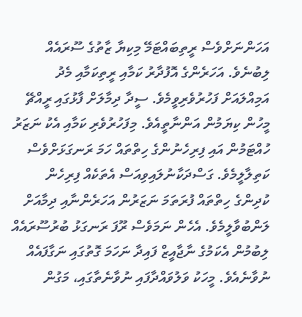އަހަންނަށްވެސް ރީތިބައްޓަމޭ މިކިޔާ ޒާތުގެ ސޫރައެއް ލިބުނެވެ. އަހަރެންގެ އޮފުދާރު ކަމާއި ރީތިކަމާއި މެދު އަމިއްލައަށް ފަހުރުވެރިވީމެވެ. ސީދާ ދިމާލަށް ފާޅުގައި ރީއްޗޭ މީހުން ކިޔަމުން އަންނާތީއެވެ. މިފަހުރުވެރި ކަމާއި އެކު ނަޒަރު ހުއްޓަމުން އައި ފިރިހެނުންގެ ހިތްތައް ހަމަ ރަނގަޅަށްވެސް ކަތިލާލީމެވެ. ގަސްދަކާނުލައިވިއަސް އެތަކެއް ފިރިހެން ކުދިންގެ ހިތްތައް ފުރަތަމަ ނަޒަރުން އަހަރެންނާއި ދިމާއަށް ލަންބުވާލީމެވެ. އެހެން ނަމަވެސް ރޫފަ ރަނގަޅު ބުރުސޫރައެއް ލިބުމުން އެކަމުގެ ނާޖާއީޒް ފައިދާ ނަހަމަ ގޮތުގައި ނަގާފައެއް ނުވާނެއެވެ. މީހަކު ވަލުވައްދާފައި ނުވާނެތާގައި، މަގުން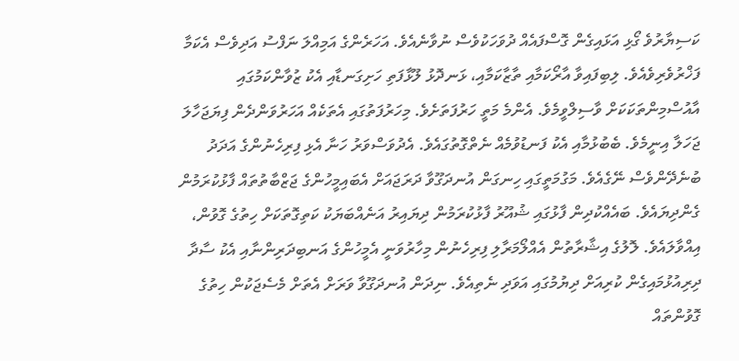ކަސިޔާރުވެ ގޯޅި އަޅައިގެން ގޮސްފައެއް ދުވަހަކުވެސް ނުވާނެއެވެ. އަހަރެންގެ އަމިއްލަ ނަފްސު އަދިވެސް އެކަމާ ފަޚްރުވެރިވެއެވެ. ލިބިފައިވާ އާރޯކަމާއި ތާޒާކަމާއި، ޅަނދޮޅު ލޫޅާފަތި ހަށިގަނޑާއި އެކު ޒުވާންކަމުގައި އާއުސްމިންތަކަކަށް ވާސިލްވީމެވެ. އެންމެ މަތީ ހަރުފަތަށެވެ. މިހަރުފަތުގައި އެތަކެއް އަހަރުވަންދެން ފިޔަޖަހާލަ ޖަހަލާ އިނީމެވެ. ބެބުޅުމާއި އެކު ފަނޑުވުމެއް ނެތްގޮތުގައެވެ. އެދުވަސްވަރު ހަނާ އެޅި ފިރިހެނުންގެ އަދަދު ބުނެދޭންވެސް ނޭގެއެވެ. މަގުމަތީގައި ހިނގަން އުނދަގޫވާ ދަރަޖައަށް އެބައިމީހުންގެ ޖަޒްބާތުތައް ފާޅުކުރަމުން ގެންދިޔައެވެ. ބައެއްކުދިން ފާޅުގައި ޝުއޫރު ފާޅުކުރަމުން ދިޔައިރު އަނެއްބަޔަކު ކަތިގޮތަކަށް ހިތުގެ ގޮވުން، އިއްވާލައެވެ. ލޮލުގެ އިޝާރާތުން އެއްލޯމަރާލި ފިރިހެނުން މިހާރުވަނީ އެމީހުންގެ އަނބިދަރިންނާއި އެކު ސާދާ ދިރިއުޅުމައިގެން ކުރިއަށް ދިޔުމުގައި އަވަދި ނެތިއެވެ. ނިދަން އުނދަގޫވާ ވަރަށް އެތަށް މެސެޖަކުން ހިތުގެ ގޮވުންތައް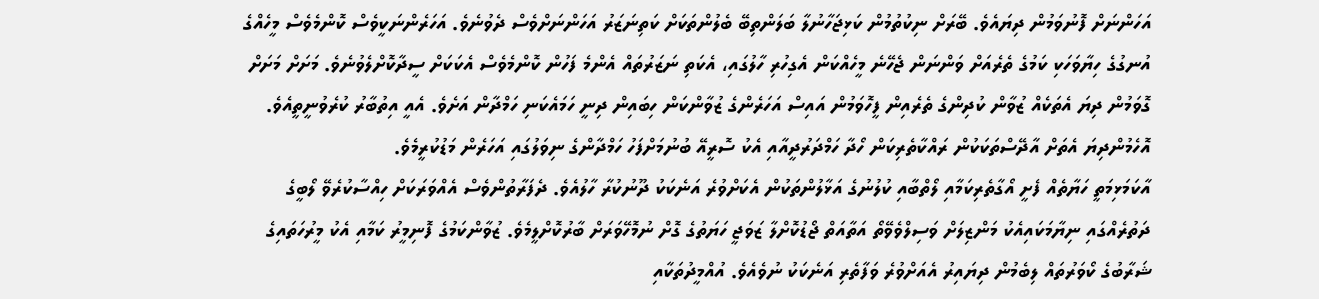އަހަންނަށް ފޮނުވަމުން ދިޔައެވެ. ބޭރަށް ނިކުތުމުން ކަޅިޖަހާނުލާ ބަލަންތިބޭ ބެލުންތަކަށް ކަތިނަޒަރު އަހަންނަށްވެސް ދެވުނެވެ. އަހަރެންނަކީވެސް ކޮންމެވެސް މީހެއްގެ އުނގުގެ ހިޔާވަހަކި ކަމުގެ ތެރެއަށް ވަންނަން ޖެހޭނެ މީހެއްކަން އެގިހުރި ހާލުގައި، އެކަތި ނަޒަރުތައް އެންމެ ފަހުން ކޮންމެވެސް އެކަކަށް ސީދާކޮށްލެވުނެވެ. މަށަށް މަށަށް ގޮވަމުން ދިޔަ އެތަކެއް ޒުވާން ކުދިންގެ ތެރެއިން ފީހޮވަމުން އައިސް އަހަރެންގެ ޒުވާންކަން ހިބައިން ދިނީ ހަމައެކަނި ހަމްދާން އަށެވެ. އެއީ އިތުބާރު ކުރެވުނީތީއެވެ. އޮހެމުންދިޔަ އެތަށް އާދޭސްތަކަކުން ރައްކާތެރިކަން ހޯދާ ހަމްދަރުދީއާއި އެކު ސޮރީއޭ ބުނުމަށްފަހު ހަމްދާންގެ ނިވަލުގައި އަހަރެން މަޑުކުރީމެވެ.
އާކަމަޅިމަތީ ހަޔާތެއް ފެށީ އޯގާތެރިކަމާއި ލޯތްބާއި ކުލުނުގެ އަޅާލުންތަކުން އެކަށްވުރެ އަނެކަކު ދޫނުކުރާ ހާލުއެވެ. ދެފަރާތުންވެސް އެއްވަރަކަށް ހިއްސާކުރެވޭ ލޯބީގެ ދަތުރެއްގައި ނިޔާމަކައިއެކު މަންޒިލަށް ވަސިލްވެވޭތޯ އަތާއަތް ޖޯޑުކޮށްލާ ޒަވަޖީ ހަޔަތުގެ ގޮށް ނުމޮހޭވަރަށް ބާރުކޮށްލީމެވެ. ޒުވާންކަމުގެ ފޮނިމީރު ކަމާއި އެކު މީރުހަތައިގެ ޝަރާބުގެ ކޯވަރުތައް ލިބެމުން ދިޔައިރު އެއަށްވުރެ ވަފާތެރި އަނެކަކު ނުވެއެވެ. އުއްމީދުތަކާއި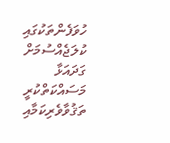ހުވަފެންތަކުގައި ކުލަޖެއްސުމަށް ގަދައަޅާ މަސައްކަތްކުރީ ތަޤުވާވެރިކަމާއި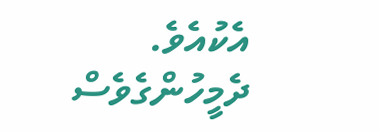އެކުއެވެ. ދެމީހުންގެވެސް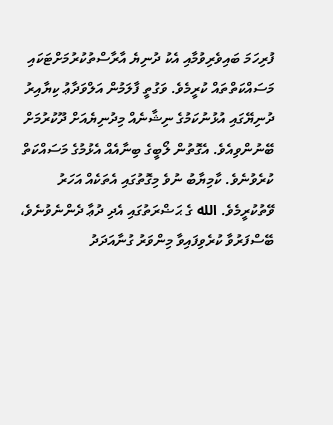ފުރިހަމަ ބައިވެރިވުމާއި އެކު ދުނިޔެ އާރާސްތުކުރުމަށްޓަކައި މަސައްކަތްތައް ކުރީމެވެ. ވަގުތީ ފާލަމުން އަލްވަދާޢު ކިޔާއިރު ދުނިޔޭގައި އުޅުނުކަމުގެ ނިޝާނެއް މިދުނިޔެއަށް ދޫކުރުމަށް ބޭނުންވިއެވެ. އެގޮތުން ލޯބީގެ ބިނާއެއް އެޅުމުގެ މަސައްކަތް ކުރެވުނެވެ. ކާމިޔާބު ނުވެ މިގޮތުގައި އެތަކެއް އަހަރު ވޭތުކުރީމެވެ. الله ގެ ޙަޟްރަތުގައި އެދި ދުޢާ ދެންނެވުނެވެ، ބޭސްފަރުވާ ކުރެވިފައިވާ މިންވަރު ގުނާއަދަދު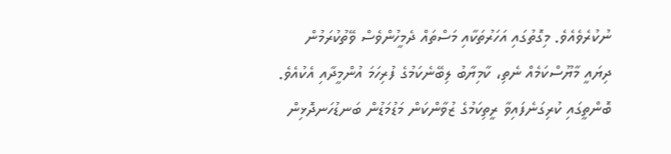ނުކުރެވެއެވެ. މިގޮތުގައި އަހަރުތަކާއި މަސްތައް ދެމީހުންވެސް ވޭތުކުރަމުން ދިޔައީ މާޔޫސްކަމެއް ނެތި، ކާމިޔާބު ލިބޭނެކަމުގެ ފުރިހަމަ އުންމީދާއި އެކުއެވެ. ބޮންތީގައި ކުރިގަނެފައިވާ ރީތިކަމުގެ ޒުވާންކަން މަޑުމަޑުން ބަނޑުހަނދޮޅިން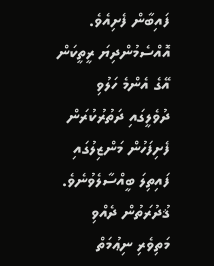ފައިބާން ފެށިއެވެ. އޮއްސެމުންދިޔަ ރީތީކަން އޭގެ އެންމެ ހަލުވި ދުވެލީގައި ދަތުރުކުރަން ފެށިފަހުން މަންޒިލުގައި ފައިތިލަ ބީއްސާލެވުނެވެ. ޤުދުރަތުން ދެއްވި މަތިވެރި ނިޢުމަތް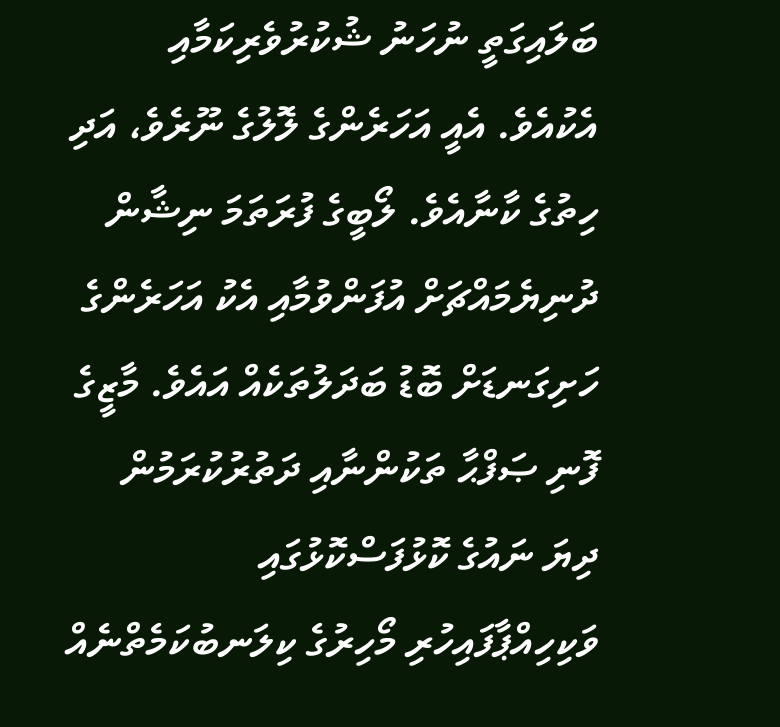ބަލައިގަތީ ނުހަނު ޝުކުރުވެރިކަމާއި އެކުއެވެ. އެއީ އަހަރެންގެ ލޮލުގެ ނޫރެވެ، އަދި ހިތުގެ ކާނާއެވެ. ލޯބީގެ ފުރަތަމަ ނިޝާން ދުނިޔެމައްޗަށް އުފަންވުމާއި އެކު އަހަރެންގެ ހަށިގަނޑަށް ބޮޑު ބަދަލުތަކެއް އައެވެ. މާޒީގެ ފޮނި ޞަފްޙާ ތަކުންނާއި ދަތުރުކުރަމުން ދިޔަ ނައުގެ ކޮޅުފަސްކޮޅުގައި ވަކިހިއްޕާފައިހުރި މޯހިރުގެ ކިލަނބުކަމެތްނެއް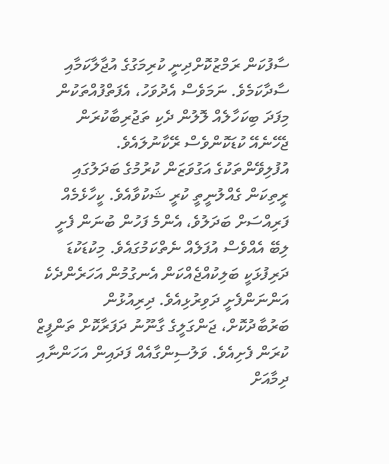ސާފުކަން ރަމްޒުކޮށްދިނީ ކުރިމަގުގެ އުޖާލާކަމާއި ސާދާކަމެވެ. ނަމަވެސް އެދުވަހު، އެފަތްފުއްތަކުން މިފަދަ ބިކަހާލެއް ލޮލުން ދެކި ތަޖުރިބާކުރަން ޖެހޭނެއޭ ކުޑަކޮންވެސް ރޭކާނުލައެވެ.
އުފުލިވޭންތަކުގެ އަގުވަޒަން ކުރުމުގެ ބަދަލުގައި ރީތިކަން ގެއްލުނީތީ ކުރީ ޝަކުވާއެވެ. ކީހާޅެމެއް ފަރިއްސަށް ބަދަލުވެ، އެންމެ ފަހުން ބުނަން ފެށީ ލިބޭ އެއްވެސް އުފަލެއް ނެތްކަމުގައެވެ. މިކުޑަކުޑަ ދަރިފުޅަކީ ބަލިކުއްޖެއްކަން އެނގުމުން އަހަރެންދެކެ އަންނަންފެށީ ދަވިރުޅިއެވެ. ދިރިއުޅުން ބަރުބާދުކޮށް، ޖަންގަލީގެ ގާނޫނު ދަފަރާކޮށް ތަންފީޒް ކުރަން ފެށިއެވެ. ވަލުސިންގާއެއް ފަދައިން އަހަންނާއި ދިމާއަށް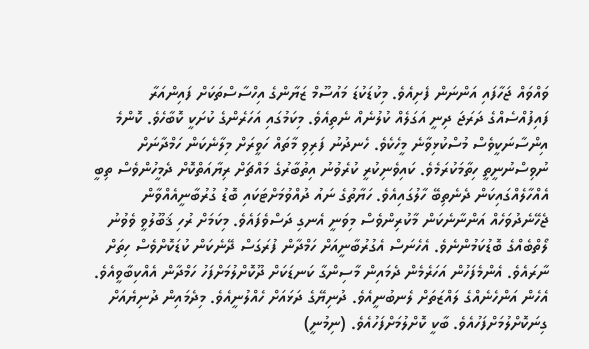ވައްވައް ޖަހާފައި އަންނަން ފެށިއެވެ. މިކުޑަކުޑަ މައުސޫމް ޒަޔާންގެ އިހްސާސްތަކަށް ފައިންއަރާ ފައިފުއްސެއްގެ ދަރަޖަ ދިނީ އަގަލެއް ކުލުނެއް ނެތިއެވެ. މިކަމުގައި އަހަރެންގެ ކުށަކީ ކޮބާހެވެ. ކޮންމެ އިންސާނަކީވެސް މުސްކުޅިވާނެ މީހެކެވެ. ހެނދުނު ފަރިވި މާތައް ހަވީރަށް މިލާނެކަން ހަމްދާނަށް ނުވިސްނުނީތީ ހިތާމަކުރަމެވެ. ކައިވެނިކުރީ ކުރެވުނު އިތުބާރުގެ މައްޗަށް ރިޔާއަތްކޮށް ދެމީހުންވެސް ތިބީ އެއްހާލެއްގައިކަން ދެނެތިބޭ ހާލުގައިއެވެ. ހަޔާތުގެ ނައު ދުއްވުމަށްޓަކައި ބޮޑު ގުރުބާނީއެއްވާން ޖެހޭނެދުވަހެއް އަންނާނެކަން މާކުރިންވެސް މިވަނީ އެނގި ދަސްވެފައެވެ. މިކަމަށް ރުހި ޤަބޫލުވީ ވެވުނު ލޯތްބެއްގެ ބޮޑުކަމުންނެވެ. އެހެނަސް އެގުރުބާނީއަށް ހަމްދާން ފުރަގަސް ދޭނެކަން ކުޑަކޮށްވެސް ހިތަށް ނާރައެވެ. އެންމެފަހުން އަހަރެމެން ދެމައިން މާސިންގާ ކަނޑަކަށް ދޫކޮށްލުމަށްފަހު ހަމްދާން އެއްކިބާވީއެވެ. އެހެން އަންހެނެއްގެ ލައްޒަތަށް ލެނބުނީއެވެ. ދުނިޔޭގެ ދަޅައަށް ހެއްލުނީއެވެ. މިދެމައިން ދުނިޔެއަށް ގިނަކޮށްލުމަށްފަހުއެވެ. ބާކީ ކޮށްލުމަށްފަހުއެވެ. (ނިމުނީ)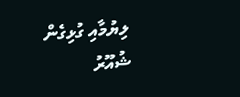ލިޔުމާއި ގުޅިގެން ޝުއޫރު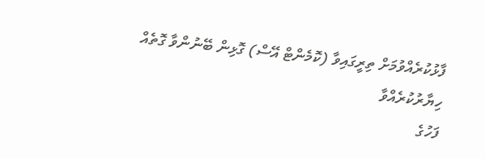ފާޅުކުރެއްވުމަށް ތިރީގައިވާ (ކޮމެންޓް އޭސް) ގޮޅިން ބޭނުންވާ ގޮތެއް ހިޔާރުކުރެއްވާ
ފަހުގެ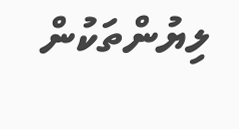ލިޔުންތަކުން